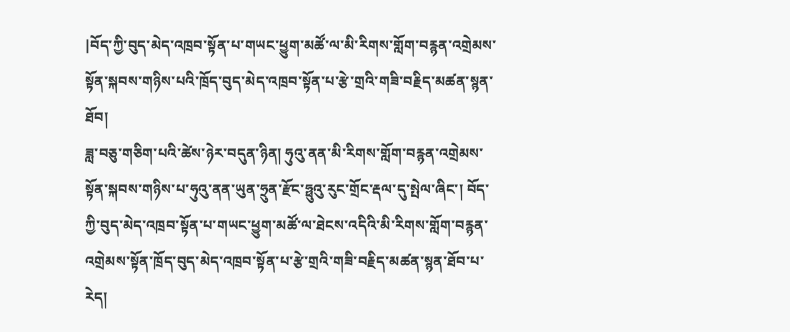|བོད་ཀྱི་བུད་མེད་འཁྲབ་སྟོན་པ་གཡང་ཕྱུག་མཚོ་ལ་མི་རིགས་གློག་བརྙན་འགྲེམས་སྟོན་སྐབས་གཉིས་པའི་ཁྲོད་བུད་མེད་འཁྲབ་སྟོན་པ་རྩེ་གྲའི་གཟི་བརྗིད་མཚན་སྙན་ཐོབ།
ཟླ་བཅུ་གཅིག་པའི་ཚེས་ཉེར་བདུན་ཉིན། ཧུའུ་ནན་མི་རིགས་གློག་བརྙན་འགྲེམས་སྟོན་སྐབས་གཉིས་པ་ཧུའུ་ནན་ཡུན་ཧྲུན་རྫོང་ཧྥུའུ་རུང་གྲོང་རྡལ་དུ་སྤེལ་ཞིང་། བོད་ཀྱི་བུད་མེད་འཁྲབ་སྟོན་པ་གཡང་ཕྱུག་མཚོ་ལ་ཐེངས་འདིའི་མི་རིགས་གློག་བརྙན་འགྲེམས་སྟོན་ཁྲོད་བུད་མེད་འཁྲབ་སྟོན་པ་རྩེ་གྲའི་གཟི་བརྗིད་མཚན་སྙན་ཐོབ་པ་རེད།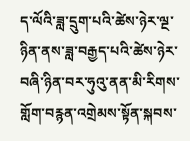ད་ལོའི་ཟླ་དྲུག་པའི་ཚེས་ཉེར་ལྔ་ཉིན་ནས་ཟླ་བརྒྱད་པའི་ཚེས་ཉེར་བཞི་ཉིན་བར་ཧུའུ་ནན་མི་རིགས་གློག་བརྙན་འགྲེམས་སྟོན་སྐབས་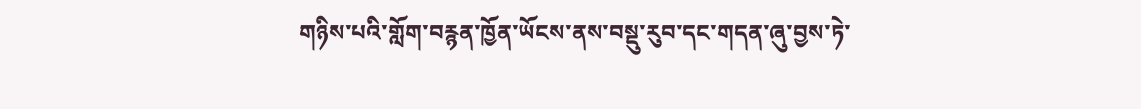གཉིས་པའི་གློག་བརྙན་ཁྱོན་ཡོངས་ནས་བསྡུ་རུབ་དང་གདན་ཞུ་བྱས་ཏེ་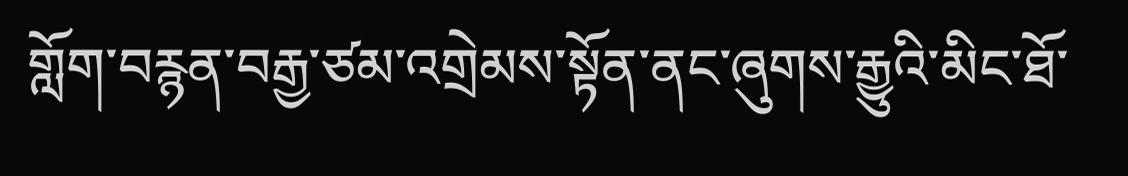གློག་བརྙན་བརྒྱ་ཙམ་འགྲེམས་སྟོན་ནང་ཞུགས་རྒྱུའི་མིང་ཐོ་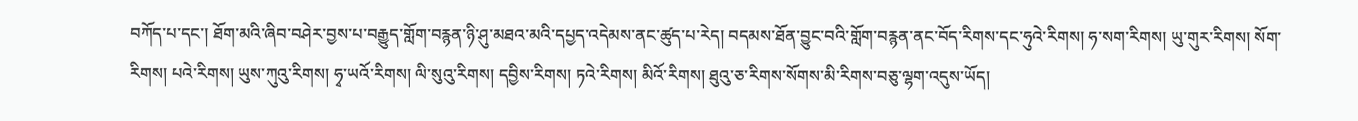བཀོད་པ་དང་། ཐོག་མའི་ཞིབ་བཤེར་བྱས་པ་བརྒྱུད་གློག་བརྙན་ཉི་ཤུ་མཐའ་མའི་དཔྱད་འདེམས་ནང་ཚུད་པ་རེད། བདམས་ཐོན་བྱུང་བའི་གློག་བརྙན་ནང་བོད་རིགས་དང་ཧུའེ་རིགས། ཧ་སག་རིགས། ཡུ་གུར་རིགས། སོག་རིགས། པའེ་རིགས། ཡུས་ཀུའུ་རིགས། ཧྭ་ཡའོ་རིགས། ལི་སུའུ་རིགས། དབྱིས་རིགས། ཏའེ་རིགས། མིའོ་རིགས། ཐུའུ་ཅ་རིགས་སོགས་མི་རིགས་བཅུ་ལྷག་འདུས་ཡོད།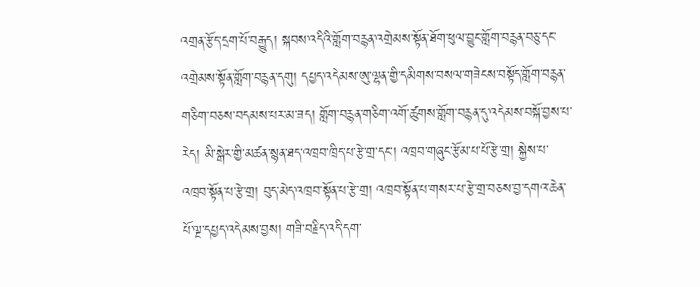འགྲན་རྩོད་དྲག་པོ་བརྒྱུད། སྐབས་འདིའི་གློག་བརྙན་འགྲེམས་སྟོན་ཐོག་ཕུལ་བྱུང་གློག་བརྙན་བཅུ་དང་འགྲེམས་སྟོན་གློག་བརྙན་དགུ། དཔྱད་འདེམས་ཨུ་ལྷན་གྱི་དམིགས་བསལ་གཟེངས་བསྟོད་གློག་བརྙན་གཅིག་བཅས་བདམས་པར་མ་ཟད། གློག་བརྙན་གཅིག་འགོ་ཚུགས་གློག་བརྙན་དུ་འདེམས་བསྐོ་བྱས་པ་རེད། མི་སྒེར་གྱི་མཚན་སྙན་ཐད་འཁྲབ་ཁྲིད་པ་རྩེ་གྲ་དང་། འཁྲབ་གཞུང་རྩོམ་པ་པོ་རྩེ་གྲ། སྐྱེས་པ་འཁྲབ་སྟོན་པ་རྩེ་གྲ། བུད་མེད་འཁྲབ་སྟོན་པ་རྩེ་གྲ། འཁྲབ་སྟོན་པ་གསར་པ་རྩེ་གྲ་བཅས་བྱ་དགའ་ཆེན་པོ་ལྔ་དཔྱད་འདེམས་བྱས། གཟི་བརྗིད་འདི་དག་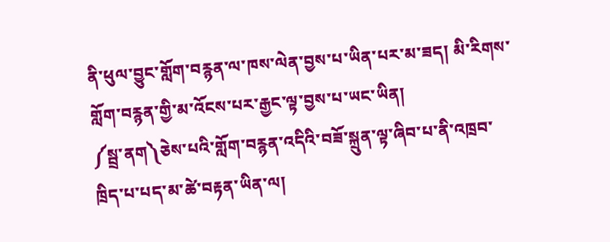ནི་ཕུལ་བྱུང་གློག་བརྙན་ལ་ཁས་ལེན་བྱས་པ་ཡིན་པར་མ་ཟད། མི་རིགས་གློག་བརྙན་གྱི་མ་འོངས་པར་རྒྱང་ལྟ་བྱས་པ་ཡང་ཡིན།
༼སྦྲ་ནག༽ཅེས་པའི་གློག་བརྙན་འདིའི་བཟོ་སྐྲུན་ལྟ་ཞིབ་པ་ནི་འཁྲབ་ཁྲིད་པ་པད་མ་ཚེ་བརྟན་ཡིན་ལ།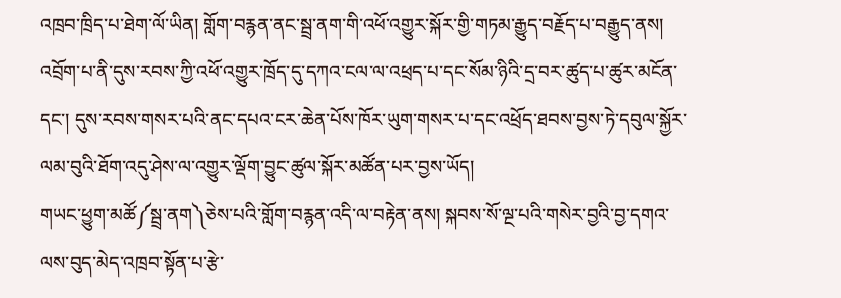འཁྲབ་ཁྲིད་པ་ཐེག་ལོ་ཡིན། གློག་བརྙན་ནང་སྦྲ་ནག་གི་འཕོ་འགྱུར་སྐོར་གྱི་གཏམ་རྒྱུད་བརྗོད་པ་བརྒྱུད་ནས། འབྲོག་པ་ནི་དུས་རབས་ཀྱི་འཕོ་འགྱུར་ཁྲོད་དུ་དཀའ་ངལ་ལ་འཕྲད་པ་དང་སོམ་ཉིའི་དྲ་བར་ཚུད་པ་ཚུར་མངོན་དང་། དུས་རབས་གསར་པའི་ནང་དཔའ་ངར་ཆེན་པོས་ཁོར་ཡུག་གསར་པ་དང་འཕྲོད་ཐབས་བྱས་ཏེ་དབུལ་སྐྱོར་ལམ་བུའི་ཐོག་འདུ་ཤེས་ལ་འགྱུར་ལྡོག་བྱུང་ཚུལ་སྐོར་མཚོན་པར་བྱས་ཡོད།
གཡང་ཕྱུག་མཚོ༼སྦྲ་ནག༽ཅེས་པའི་གློག་བརྙན་འདི་ལ་བརྟེན་ནས། སྐབས་སོ་ལྔ་པའི་གསེར་བྱའི་བྱ་དགའ་ལས་བུད་མེད་འཁྲབ་སྟོན་པ་རྩེ་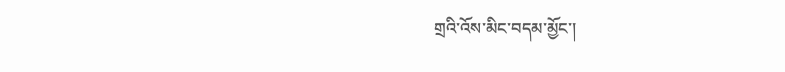གྲའི་འོས་མིང་བདམ་མྱོང་།